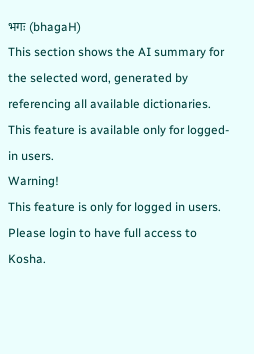भगः (bhagaH)
This section shows the AI summary for the selected word, generated by referencing all available dictionaries. This feature is available only for logged-in users.
Warning!
This feature is only for logged in users. Please login to have full access to Kosha.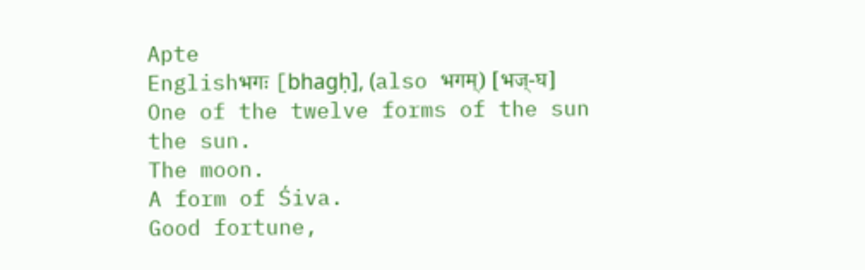Apte
Englishभगः [bhagḥ], (also भगम्) [भज्-घ]
One of the twelve forms of the sun
the sun.
The moon.
A form of Śiva.
Good fortune,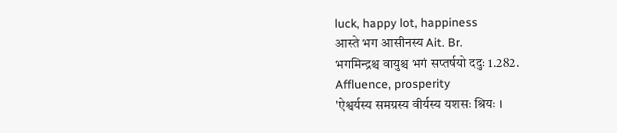luck, happy lot, happiness
आस्ते भग आसीनस्य Ait. Br.
भगमिन्द्रश्च वायुश्च भगं सप्तर्षयो ददुः 1.282.
Affluence, prosperity
'ऐश्वर्यस्य समग्रस्य वीर्यस्य यशसः श्रियः ।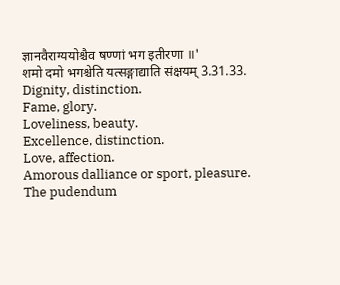ज्ञानवैराग्ययोश्चैव षण्णां भग इतीरणा ॥'
शमो दमो भगश्चेति यत्सङ्गाद्याति संक्षयम् 3.31.33.
Dignity, distinction.
Fame, glory.
Loveliness, beauty.
Excellence, distinction.
Love, affection.
Amorous dalliance or sport, pleasure.
The pudendum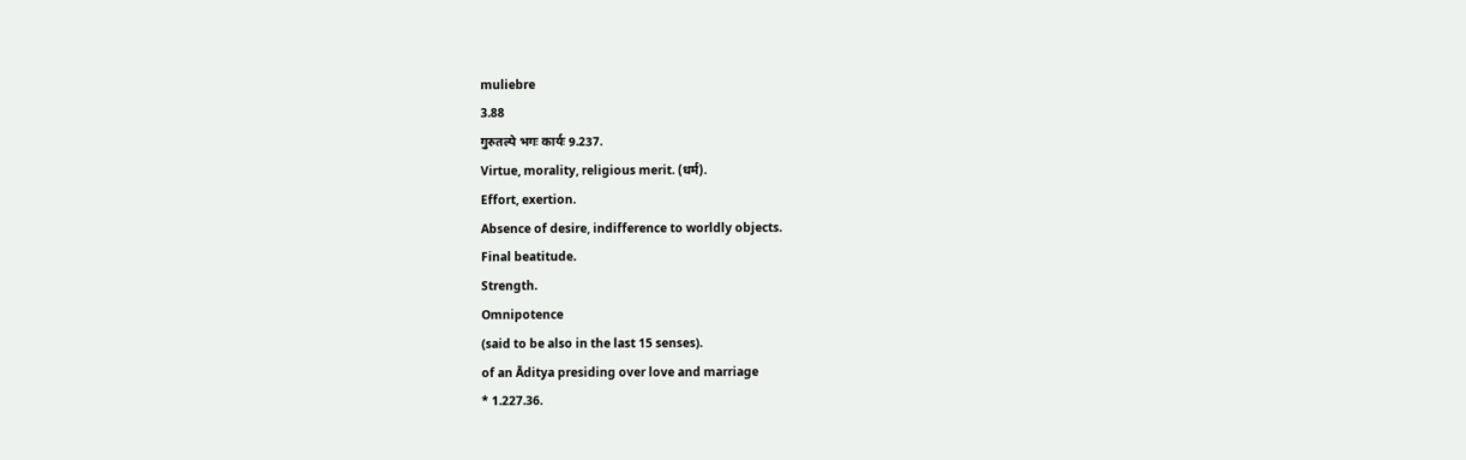muliebre
3.88
गुरुतल्पे भगः कार्यः 9.237.
Virtue, morality, religious merit. (धर्म).
Effort, exertion.
Absence of desire, indifference to worldly objects.
Final beatitude.
Strength.
Omnipotence
(said to be also in the last 15 senses).
of an Āditya presiding over love and marriage
* 1.227.36.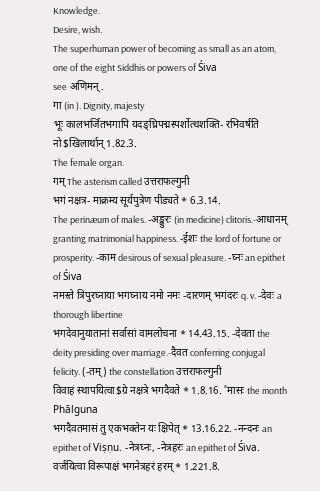Knowledge.
Desire, wish.
The superhuman power of becoming as small as an atom, one of the eight Siddhis or powers of Śiva
see अणिमन्.
गा (in ). Dignity, majesty
भूः कालभर्जितभगापि यदङ्घ्रिपद्मस्पर्शोत्थशक्ति- रभिवर्षति नो$खिलार्थान् 1.82.3.
The female organ.
गम् The asterism called उत्तराफल्गुनी
भगं नक्षत्र- माक्रम्य सूर्यपुत्रेण पीड्यते * 6.3.14.
The perinæum of males. -अङ्कुरः (in medicine) clitoris.-आधानम् granting matrimonial happiness. -ईशः the lord of fortune or prosperity. -काम desirous of sexual pleasure. -घ्नः an epithet of Śiva
नमस्ते त्रिपुरघ्नाया भगघ्नाय नमो नमः -दारणम् भगंदरः q. v. -देवः a thorough libertine
भगदेवानुयातानां सर्वासां वामलोचना * 14.43.15. -देवता the deity presiding over marriage.-दैवत conferring conjugal felicity. (-तम्) the constellation उत्तराफल्गुनी
विवाहं स्थापयित्वा$ग्रे नक्षत्रे भगदैवते * 1.8.16. ˚मासः the month Phālguna
भगदैवतमासं तु एकभक्तेन यः क्षिपेत् * 13.16.22. -नन्दनः an epithet of Viṣṇu. -नेत्रघ्नः, -नेत्रहरः an epithet of Śiva. वर्जयित्वा विरूपाक्षं भगनेत्रहरं हरम् * 1.221.8.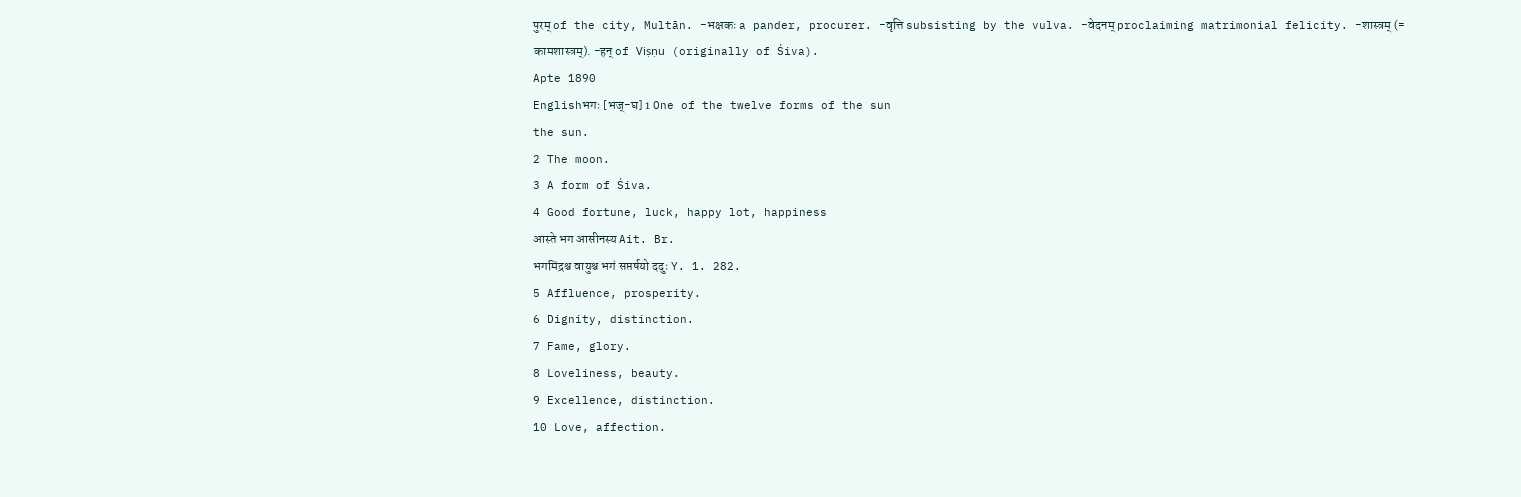पुरम् of the city, Multān. -भक्षकः a pander, procurer. -वृत्ति subsisting by the vulva. -वेदनम् proclaiming matrimonial felicity. -शास्त्रम् (= कामशास्त्रम्). -हन् of Viṣṇu (originally of Śiva).
Apte 1890
Englishभगः [भज्-घ] 1 One of the twelve forms of the sun
the sun.
2 The moon.
3 A form of Śiva.
4 Good fortune, luck, happy lot, happiness
आस्ते भग आसीनस्य Ait. Br.
भगमिंद्रश्च वायुश्च भगं सप्तर्षयो ददुः Y. 1. 282.
5 Affluence, prosperity.
6 Dignity, distinction.
7 Fame, glory.
8 Loveliness, beauty.
9 Excellence, distinction.
10 Love, affection.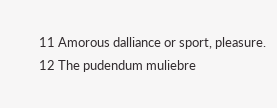11 Amorous dalliance or sport, pleasure.
12 The pudendum muliebre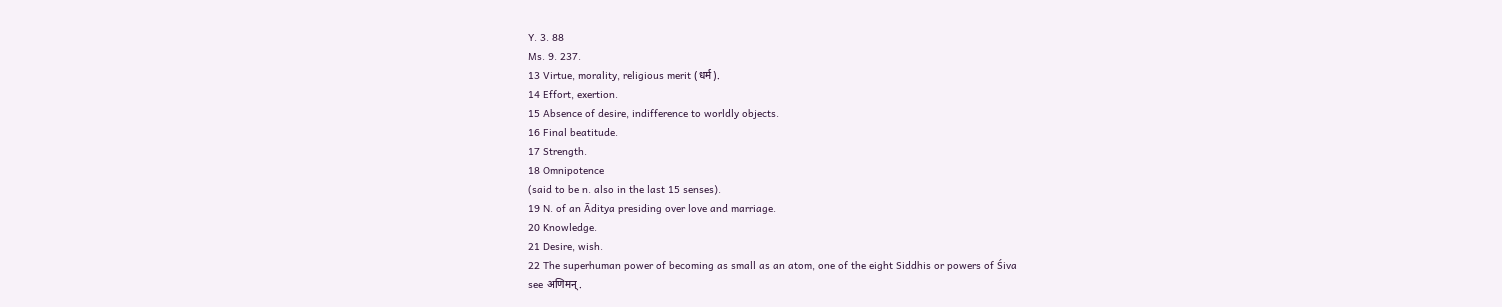Y. 3. 88
Ms. 9. 237.
13 Virtue, morality, religious merit (धर्म).
14 Effort, exertion.
15 Absence of desire, indifference to worldly objects.
16 Final beatitude.
17 Strength.
18 Omnipotence
(said to be n. also in the last 15 senses).
19 N. of an Āditya presiding over love and marriage.
20 Knowledge.
21 Desire, wish.
22 The superhuman power of becoming as small as an atom, one of the eight Siddhis or powers of Śiva
see अणिमन्.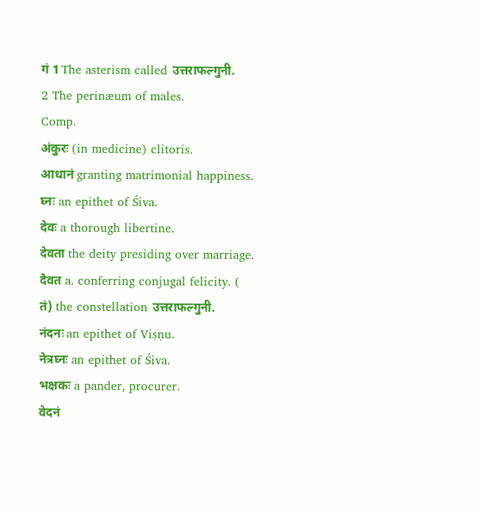गं 1 The asterism called उत्तराफल्गुनी.
2 The perinæum of males.
Comp.
अंकुरः (in medicine) clitoris.
आधानं granting matrimonial happiness.
घ्नः an epithet of Śiva.
देवः a thorough libertine.
देवता the deity presiding over marriage.
दैवत a. conferring conjugal felicity. (
तं) the constellation उत्तराफल्गुनी.
नंदनः an epithet of Viṣṇu.
नेत्रघ्नः an epithet of Śiva.
भक्षकः a pander, procurer.
वेदनं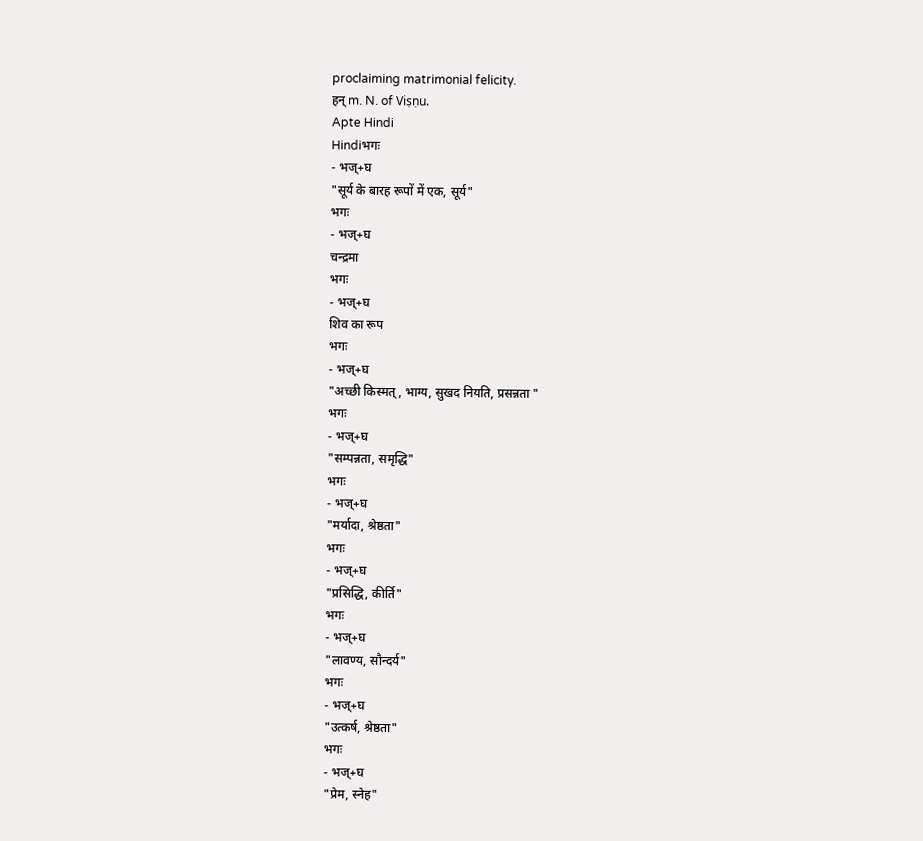proclaiming matrimonial felicity.
हन् m. N. of Viṣṇu.
Apte Hindi
Hindiभगः
- भज्+घ
"सूर्य के बारह रूपों में एक, सूर्य"
भगः
- भज्+घ
चन्द्रमा
भगः
- भज्+घ
शिव का रूप
भगः
- भज्+घ
"अच्छी किस्मत्, भाग्य, सुखद नियति, प्रसन्नता "
भगः
- भज्+घ
"सम्पन्नता, समृद्धि"
भगः
- भज्+घ
"मर्यादा, श्रेष्ठता"
भगः
- भज्+घ
"प्रसिद्धि, कीर्ति"
भगः
- भज्+घ
"लावण्य, सौन्दर्य"
भगः
- भज्+घ
"उत्कर्ष, श्रेष्ठता"
भगः
- भज्+घ
"प्रेम, स्नेह"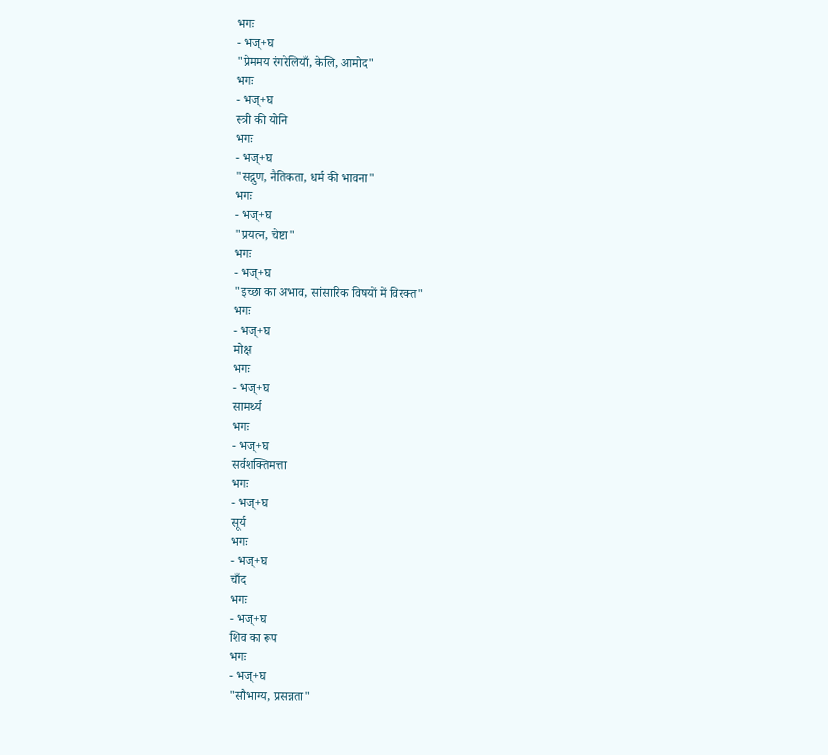भगः
- भज्+घ
"प्रेममय रंगरेलियाँ, केलि, आमोद"
भगः
- भज्+घ
स्त्री की योनि
भगः
- भज्+घ
"सद्गुण, नैतिकता, धर्म की भावना"
भगः
- भज्+घ
"प्रयत्न, चेष्टा"
भगः
- भज्+घ
"इच्छा का अभाव, सांसारिक विषयों में विरक्त"
भगः
- भज्+घ
मोक्ष
भगः
- भज्+घ
सामर्थ्य
भगः
- भज्+घ
सर्वशक्तिमत्ता
भगः
- भज्+घ
सूर्य
भगः
- भज्+घ
चाँद
भगः
- भज्+घ
शिव का रूप
भगः
- भज्+घ
"सौभाग्य, प्रसन्नता"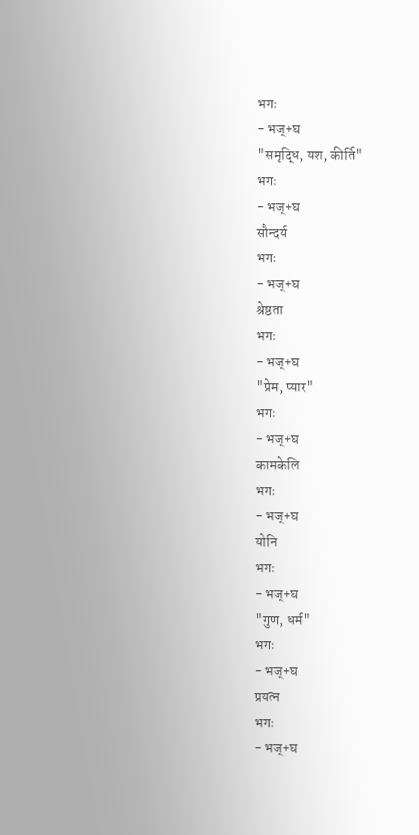भगः
- भज्+घ
"समृद्धि, यश, कीर्ति"
भगः
- भज्+घ
सौन्दर्य
भगः
- भज्+घ
श्रेष्ठता
भगः
- भज्+घ
"प्रेम, प्यार"
भगः
- भज्+घ
कामकेलि
भगः
- भज्+घ
योनि
भगः
- भज्+घ
"गुण, धर्म"
भगः
- भज्+घ
प्रयत्न
भगः
- भज्+घ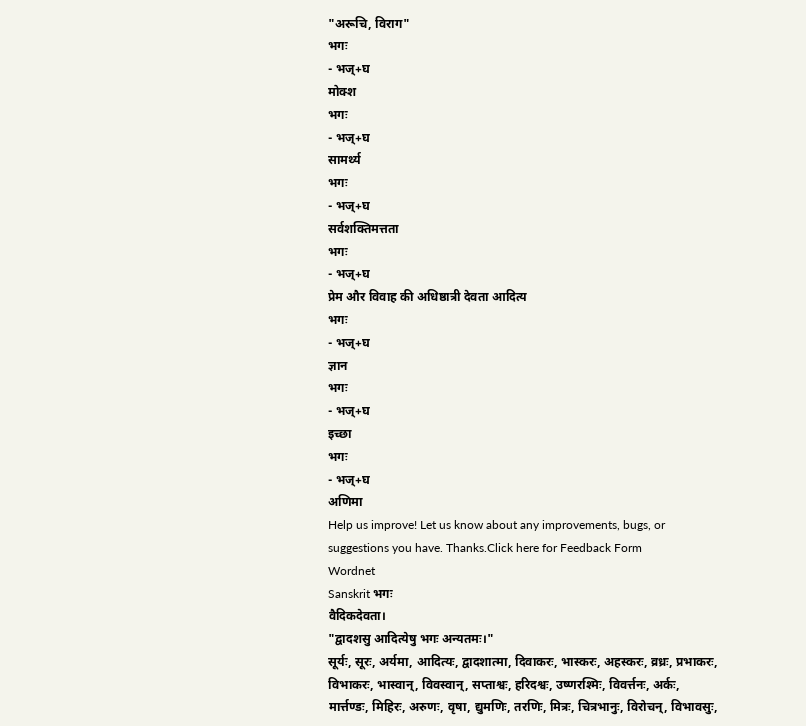"अरूचि, विराग"
भगः
- भज्+घ
मोक्श
भगः
- भज्+घ
सामर्थ्य
भगः
- भज्+घ
सर्वशक्तिमत्तता
भगः
- भज्+घ
प्रेम और विवाह की अधिष्ठात्री देवता आदित्य
भगः
- भज्+घ
ज्ञान
भगः
- भज्+घ
इच्छा
भगः
- भज्+घ
अणिमा
Help us improve! Let us know about any improvements, bugs, or suggestions you have. Thanks.Click here for Feedback Form
Wordnet
Sanskrit भगः
वैदिकदेवता।
"द्वादशसु आदित्येषु भगः अन्यतमः।"
सूर्यः, सूरः, अर्यमा, आदित्यः, द्वादशात्मा, दिवाकरः, भास्करः, अहस्करः, व्रध्रः, प्रभाकरः, विभाकरः, भास्वान्, विवस्वान्, सप्ताश्वः, हरिदश्वः, उष्णरश्मिः, विवर्त्तनः, अर्कः, मार्त्तण्डः, मिहिरः, अरुणः, वृषा, द्युमणिः, तरणिः, मित्रः, चित्रभानुः, विरोचन्, विभावसुः,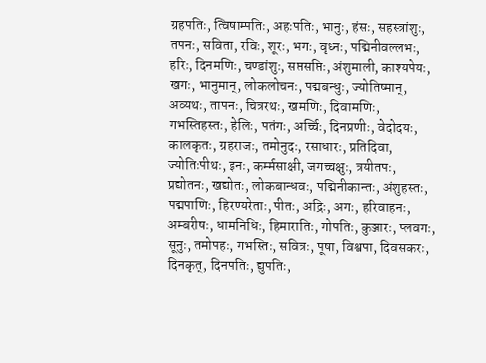ग्रहपतिः, त्विषाम्पतिः, अहःपतिः, भानुः, हंसः, सहस्त्रांशुः, तपनः, सविता, रविः, शूरः, भगः, वृध्नः, पद्मिनीवल्लभः, हरिः, दिनमणिः, चण्डांशुः, सप्तसप्तिः, अंशुमाली, काश्यपेयः, खगः, भानुमान्, लोकलोचनः, पद्मबन्धुः, ज्योतिष्मान्, अव्यथः, तापनः, चित्ररथः, खमणिः, दिवामणिः, गभस्तिहस्तः, हेलिः, पतंगः, अर्च्चिः, दिनप्रणीः, वेदोदयः, कालकृतः, ग्रहराजः, तमोनुदः, रसाधारः, प्रतिदिवा, ज्योतिःपीथः, इनः, कर्म्मसाक्षी, जगच्चक्षुः, त्रयीतपः, प्रद्योतनः, खद्योतः, लोकबान्धवः, पद्मिनीकान्तः, अंशुहस्तः, पद्मपाणिः, हिरण्यरेताः, पीतः, अद्रिः, अगः, हरिवाहनः, अम्बरीषः, धामनिधिः, हिमारातिः, गोपतिः, कुञ्जारः, प्लवगः, सूनुः, तमोपहः, गभस्तिः, सवित्रः, पूषा, विश्वपा, दिवसकरः, दिनकृत्, दिनपतिः, द्युपतिः,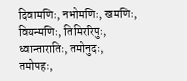दिवामणिः, नभोमणिः, खमणिः, वियन्मणिः, तिमिररिपुः, ध्वान्तारातिः, तमोनुदः, तमोपहः,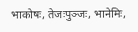भाकोषः, तेजःपुञ्जः, भानेमिः,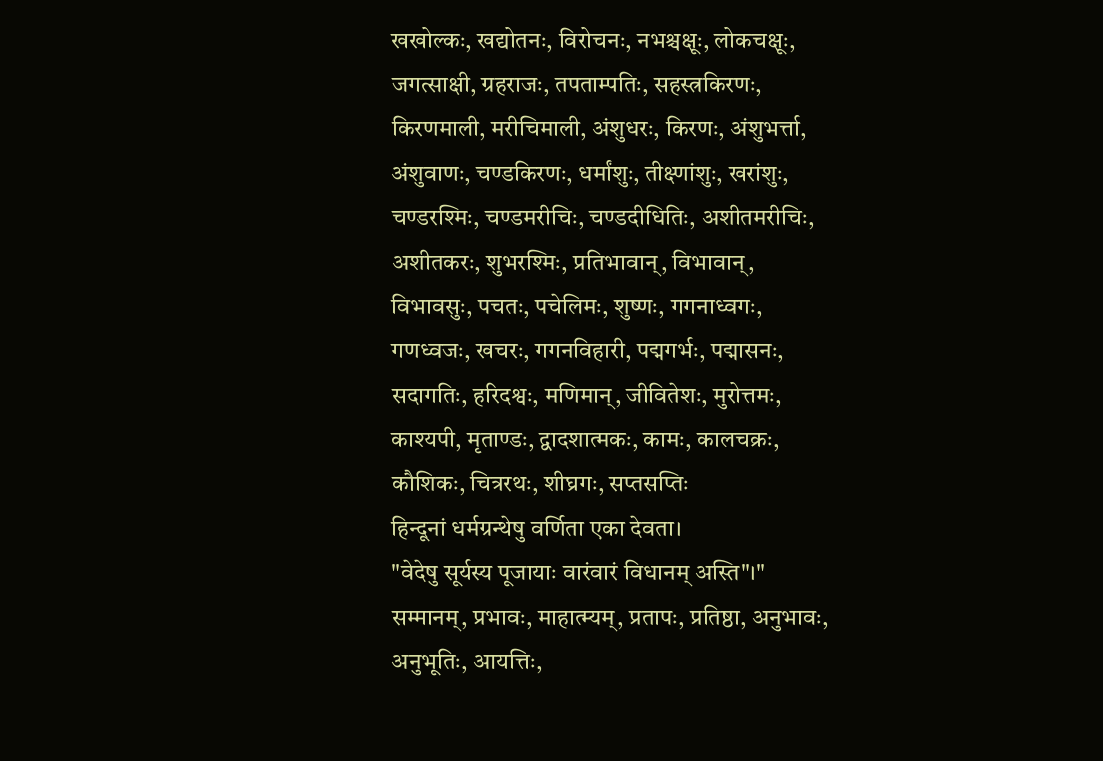खखोल्कः, खद्योतनः, विरोचनः, नभश्चक्षूः, लोकचक्षूः, जगत्साक्षी, ग्रहराजः, तपताम्पतिः, सहस्त्रकिरणः, किरणमाली, मरीचिमाली, अंशुधरः, किरणः, अंशुभर्त्ता, अंशुवाणः, चण्डकिरणः, धर्मांशुः, तीक्ष्णांशुः, खरांशुः, चण्डरश्मिः, चण्डमरीचिः, चण्डदीधितिः, अशीतमरीचिः, अशीतकरः, शुभरश्मिः, प्रतिभावान्, विभावान्, विभावसुः, पचतः, पचेलिमः, शुष्णः, गगनाध्वगः, गणध्वजः, खचरः, गगनविहारी, पद्मगर्भः, पद्मासनः, सदागतिः, हरिदश्वः, मणिमान्, जीवितेशः, मुरोत्तमः, काश्यपी, मृताण्डः, द्वादशात्मकः, कामः, कालचक्रः, कौशिकः, चित्ररथः, शीघ्रगः, सप्तसप्तिः
हिन्दूनां धर्मग्रन्थेषु वर्णिता एका देवता।
"वेदेषु सूर्यस्य पूजायाः वारंवारं विधानम् अस्ति"।"
सम्मानम्, प्रभावः, माहात्म्यम्, प्रतापः, प्रतिष्ठा, अनुभावः, अनुभूतिः, आयत्तिः,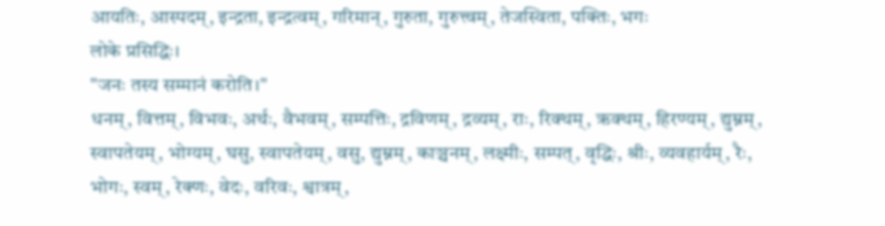आयतिः, आस्पदम्, इन्द्रता, इन्द्रत्वम्, गरिमान्, गुरुता, गुरुत्त्वम्, तेजस्विता, पक्तिः, भगः
लोके प्रसिद्धिः।
"जनः तस्य सम्मानं करोति।"
धनम्, वित्तम्, विभवः, अर्थः, वैभवम्, सम्पत्तिः, द्रविणम्, द्रव्यम्, राः, रिक्थम्, ऋक्थम्, हिरण्यम्, द्युम्नम्, स्वापतेयम्, भोग्यम्, घसु, स्वापतेयम्, वसु, द्युम्नम्, काञ्चनम्, लक्ष्मीः, सम्पत्, वृद्धिः, श्रीः, व्यवहार्यम्, रैः, भोगः, स्वम्, रेक्णः, वेदः, वरिवः, श्वात्रम्,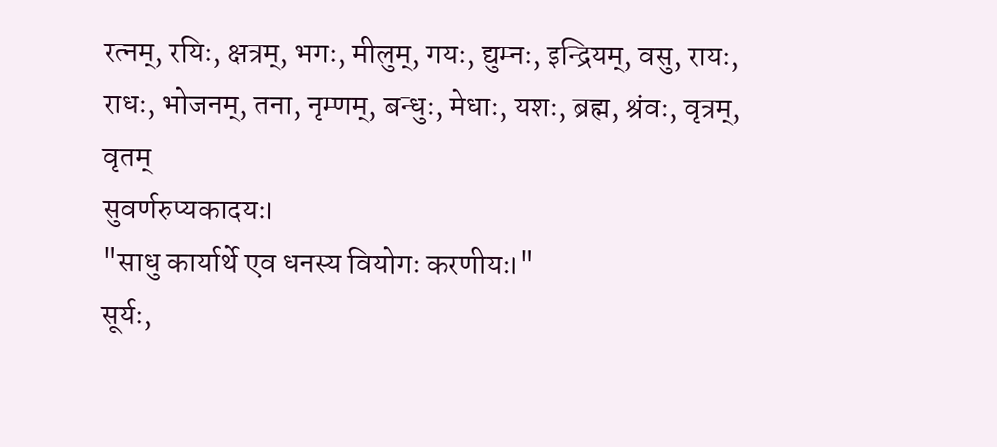रत्नम्, रयिः, क्षत्रम्, भगः, मीलुम्, गयः, द्युम्नः, इन्द्रियम्, वसु, रायः, राधः, भोजनम्, तना, नृम्णम्, बन्धुः, मेधाः, यशः, ब्रह्म, श्रंवः, वृत्रम्, वृतम्
सुवर्णरुप्यकादयः।
"साधु कार्यार्थे एव धनस्य वियोगः करणीयः।"
सूर्यः,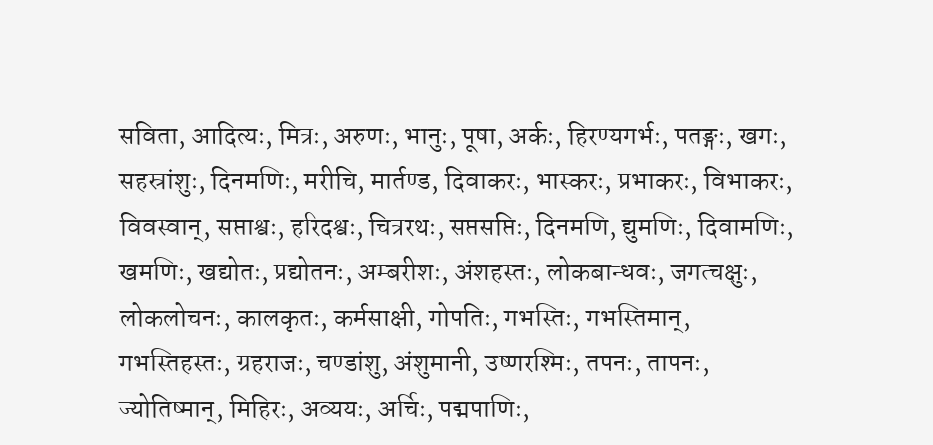सविता, आदित्यः, मित्रः, अरुणः, भानुः, पूषा, अर्कः, हिरण्यगर्भः, पतङ्गः, खगः, सहस्रांशुः, दिनमणिः, मरीचि, मार्तण्ड, दिवाकरः, भास्करः, प्रभाकरः, विभाकरः, विवस्वान्, सप्ताश्वः, हरिदश्वः, चित्ररथः, सप्तसप्तिः, दिनमणि, द्युमणिः, दिवामणिः, खमणिः, खद्योतः, प्रद्योतनः, अम्बरीशः, अंशहस्तः, लोकबान्धवः, जगत्चक्षुः, लोकलोचनः, कालकृतः, कर्मसाक्षी, गोपतिः, गभस्तिः, गभस्तिमान्, गभस्तिहस्तः, ग्रहराजः, चण्डांशु, अंशुमानी, उष्णरश्मिः, तपनः, तापनः, ज्योतिष्मान्, मिहिरः, अव्ययः, अर्चिः, पद्मपाणिः,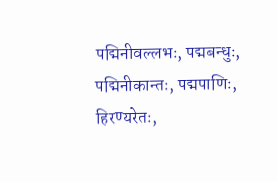पद्मिनीवल्लभः, पद्मबन्धुः, पद्मिनीकान्तः, पद्मपाणिः, हिरण्यरेतः,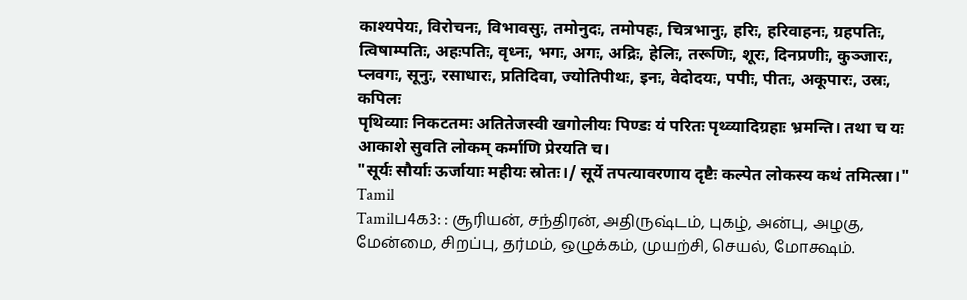काश्यपेयः, विरोचनः, विभावसुः, तमोनुदः, तमोपहः, चित्रभानुः, हरिः, हरिवाहनः, ग्रहपतिः, त्विषाम्पतिः, अहःपतिः, वृध्नः, भगः, अगः, अद्रिः, हेलिः, तरूणिः, शूरः, दिनप्रणीः, कुञ्जारः, प्लवगः, सूनुः, रसाधारः, प्रतिदिवा, ज्योतिपीथः, इनः, वेदोदयः, पपीः, पीतः, अकूपारः, उस्रः, कपिलः
पृथिव्याः निकटतमः अतितेजस्वी खगोलीयः पिण्डः यं परितः पृथ्व्यादिग्रहाः भ्रमन्ति। तथा च यः आकाशे सुवति लोकम् कर्माणि प्रेरयति च।
"सूर्यः सौर्याः ऊर्जायाः महीयः स्रोतः।/ सूर्ये तपत्यावरणाय दृष्टैः कल्पेत लोकस्य कथं तमित्स्रा।"
Tamil
Tamilப4க3: : சூரியன், சந்திரன், அதிருஷ்டம், புகழ், அன்பு, அழகு, மேன்மை, சிறப்பு, தர்மம், ஒழுக்கம், முயற்சி, செயல், மோக்ஷம்.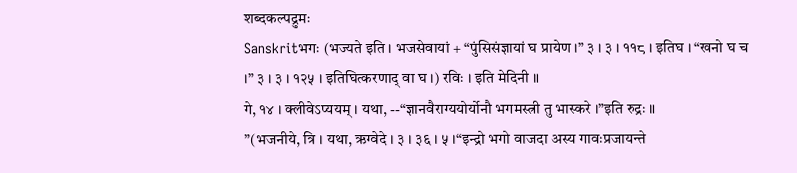शब्दकल्पद्रुमः
Sanskritभगः (भज्यते इति । भजसेवायां + “पुंसिसंज्ञायां घ प्रायेण ।” ३ । ३ । ११८ । इतिघ । “खनो घ च ।” ३ । ३ । १२५ । इतिघित्करणाद् वा घ ।) रविः । इति मेदिनी ॥
गे, १४ । क्लीवेऽप्ययम् । यथा, --“ज्ञानवैराग्ययोर्योनौ भगमस्त्री तु भास्करे ।”इति रुद्रः ॥
”(भजनीये, त्रि । यथा, ऋग्वेदे । ३ । ३६ । ५ ।“इन्द्रो भगो वाजदा अस्य गावःप्रजायन्ते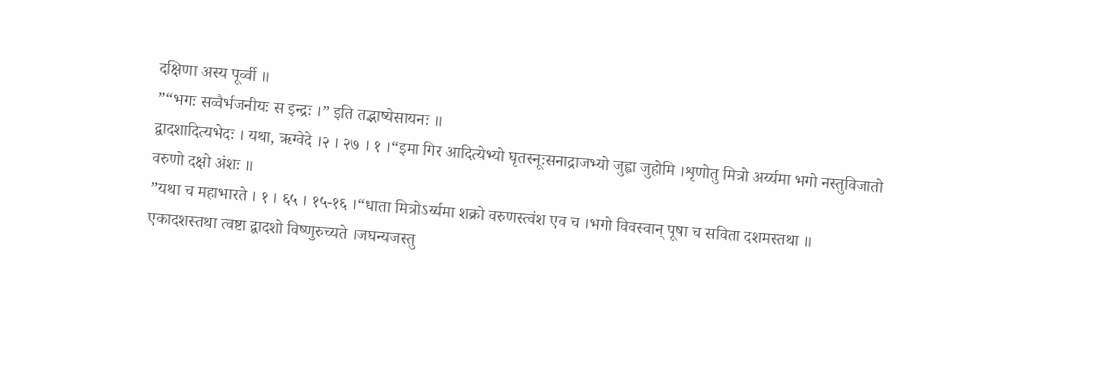दक्षिणा अस्य पूर्व्वी ॥
”“भगः सव्वैर्भजनीयः स इन्द्रः ।” इति तद्भाष्येसायनः ॥
द्वादशादित्यभेदः । यथा, ऋग्वेदे ।२ । २७ । १ ।“इमा गिर आदित्येभ्यो घृतस्नूःसनाद्राजभ्यो जुह्वा जुहोमि ।शृणोतु मित्रो अर्य्यमा भगो नस्तुविजातो वरुणो दक्षो अंशः ॥
”यथा च महाभारते । १ । ६५ । १५-१६ ।“धाता मित्रोऽर्य्यमा शक्रो वरुणस्त्वंश एव च ।भगो विवस्वान् पूषा च सविता दशमस्तथा ॥
एकादशस्तथा त्वष्टा द्वादशो विष्णुरुच्यते ।जघन्यजस्तु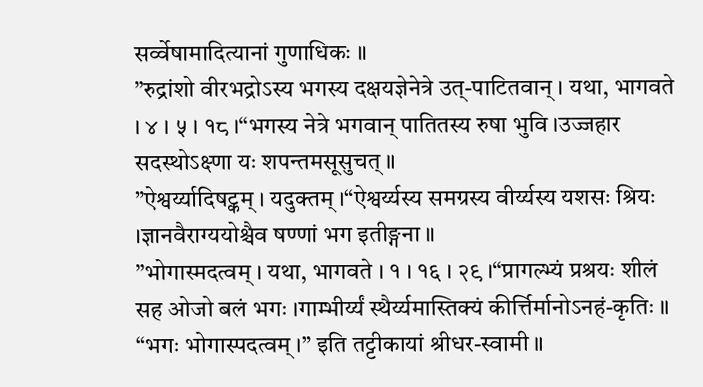सर्व्वेषामादित्यानां गुणाधिकः ॥
”रुद्रांशो वीरभद्रोऽस्य भगस्य दक्षयज्ञेनेत्रे उत्-पाटितवान् । यथा, भागवते । ४ । ५ । १८ ।“भगस्य नेत्रे भगवान् पातितस्य रुषा भुवि ।उज्जहार सदस्थोऽक्ष्णा यः शपन्तमसूसुचत् ॥
”ऐश्वर्य्यादिषट्कम् । यदुक्तम् ।“ऐश्वर्य्यस्य समग्रस्य वीर्य्यस्य यशसः श्रियः ।ज्ञानवैराग्ययोश्चैव षण्णां भग इतीङ्गना ॥
”भोगास्मदत्वम् । यथा, भागवते । १ । १६ । २९ ।“प्रागल्भ्यं प्रश्रयः शीलं सह ओजो बलं भगः ।गाम्भीर्य्यं स्थैर्य्यमास्तिक्यं कीर्त्तिर्मानोऽनहं-कृतिः ॥
“भगः भोगास्पदत्वम् ।” इति तट्टीकायां श्रीधर-स्वामी ॥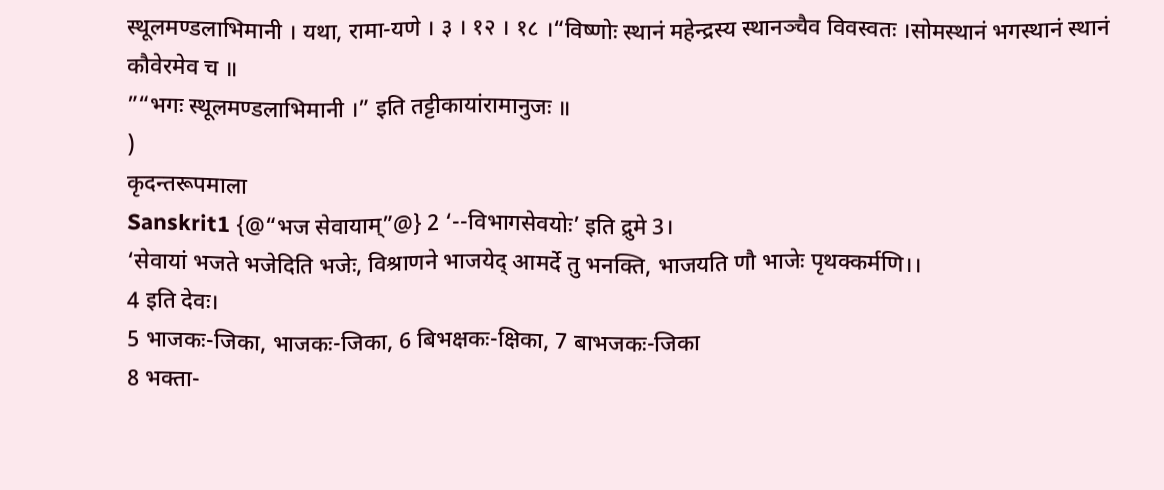स्थूलमण्डलाभिमानी । यथा, रामा-यणे । ३ । १२ । १८ ।“विष्णोः स्थानं महेन्द्रस्य स्थानञ्चैव विवस्वतः ।सोमस्थानं भगस्थानं स्थानं कौवेरमेव च ॥
”“भगः स्थूलमण्डलाभिमानी ।” इति तट्टीकायांरामानुजः ॥
)
कृदन्तरूपमाला
Sanskrit1 {@“भज सेवायाम्”@} 2 ‘--विभागसेवयोः’ इति द्रुमे 3।
‘सेवायां भजते भजेदिति भजेः, विश्राणने भाजयेद् आमर्दे तु भनक्ति, भाजयति णौ भाजेः पृथक्कर्मणि।।
4 इति देवः।
5 भाजकः-जिका, भाजकः-जिका, 6 बिभक्षकः-क्षिका, 7 बाभजकः-जिका
8 भक्ता-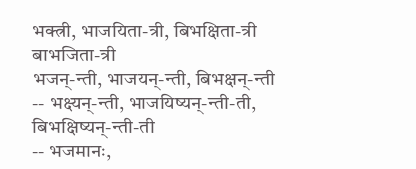भक्त्री, भाजयिता-त्री, बिभक्षिता-त्री
बाभजिता-त्री
भजन्-न्ती, भाजयन्-न्ती, बिभक्षन्-न्ती
-- भक्ष्यन्-न्ती, भाजयिष्यन्-न्ती-ती, बिभक्षिष्यन्-न्ती-ती
-- भजमानः,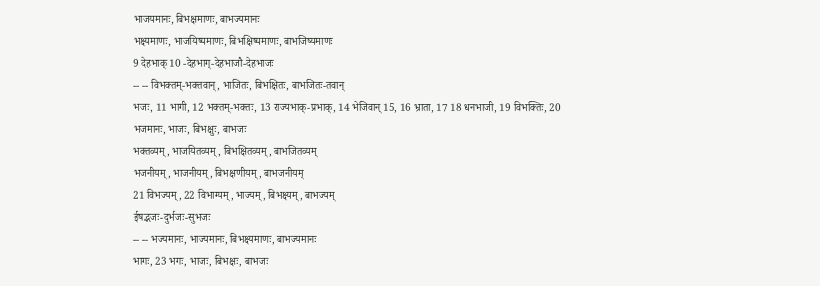भाजयमानः, बिभक्षमाणः, बाभज्यमानः
भक्ष्यमाणः, भाजयिष्यमाणः, बिभक्षिष्यमाणः, बाभजिष्यमाणः
9 देहभाक् 10 -देहभाग्-देहभाजौ-देहभाजः
-- -- विभक्तम्-भक्तवान्, भाजितः, बिभक्षितः, बाभजितः-तवान्
भजः, 11 भागी, 12 भक्तम्-भक्तः, 13 राज्यभाक्-प्रभाक्, 14 भेजिवान् 15, 16 भ्राता, 17 18 धनभाजी, 19 विभक्तिः, 20 भजमानः, भाजः, बिभक्षुः, बाभजः
भक्तव्यम्, भाजयितव्यम्, बिभक्षितव्यम्, बाभजितव्यम्
भजनीयम्, भाजनीयम्, बिभक्षणीयम्, बाभजनीयम्
21 विभज्यम्, 22 विभाग्यम्, भाज्यम्, बिभक्ष्यम्, बाभज्यम्
ईषद्भजः-दुर्भजः-सुभजः
-- -- भज्यमानः, भाज्यमानः, बिभक्ष्यमाणः, बाभज्यमानः
भागः, 23 भगः, भाजः, बिभक्षः, बाभजः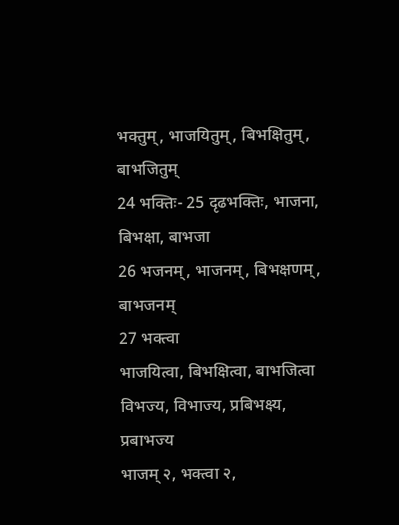भक्तुम्, भाजयितुम्, बिभक्षितुम्, बाभजितुम्
24 भक्तिः- 25 दृढभक्तिः, भाजना, बिभक्षा, बाभजा
26 भजनम्, भाजनम्, बिभक्षणम्, बाभजनम्
27 भक्त्वा
भाजयित्वा, बिभक्षित्वा, बाभजित्वा
विभज्य, विभाज्य, प्रबिभक्ष्य, प्रबाभज्य
भाजम् २, भक्त्वा २,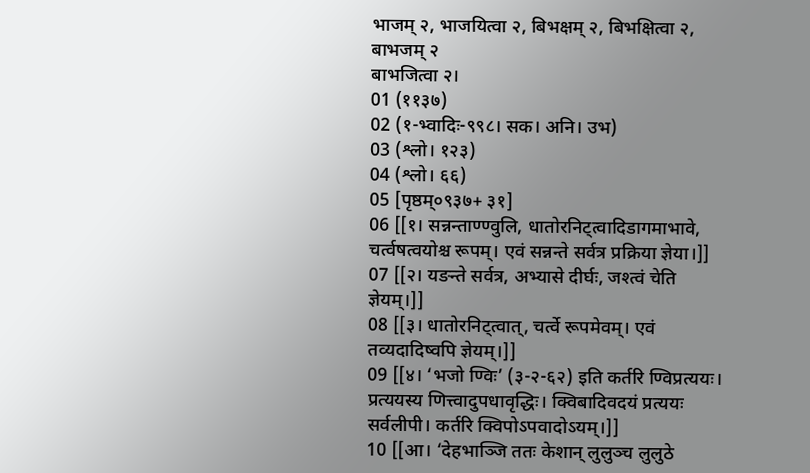भाजम् २, भाजयित्वा २, बिभक्षम् २, बिभक्षित्वा २, बाभजम् २
बाभजित्वा २।
01 (११३७)
02 (१-भ्वादिः-९९८। सक। अनि। उभ)
03 (श्लो। १२३)
04 (श्लो। ६६)
05 [पृष्ठम्०९३७+ ३१]
06 [[१। सन्नन्ताण्ण्वुलि, धातोरनिट्त्वादिडागमाभावे, चर्त्वषत्वयोश्च रूपम्। एवं सन्नन्ते सर्वत्र प्रक्रिया ज्ञेया।]]
07 [[२। यङन्ते सर्वत्र, अभ्यासे दीर्घः, जश्त्वं चेति ज्ञेयम्।]]
08 [[३। धातोरनिट्त्वात्, चर्त्वे रूपमेवम्। एवं तव्यदादिष्वपि ज्ञेयम्।]]
09 [[४। ‘भजो ण्विः’ (३-२-६२) इति कर्तरि ण्विप्रत्ययः। प्रत्ययस्य णित्त्वादुपधावृद्धिः। क्विबादिवदयं प्रत्ययः सर्वलीपी। कर्तरि क्विपोऽपवादोऽयम्।]]
10 [[आ। ‘देहभाञ्जि ततः केशान् लुलुञ्च लुलुठे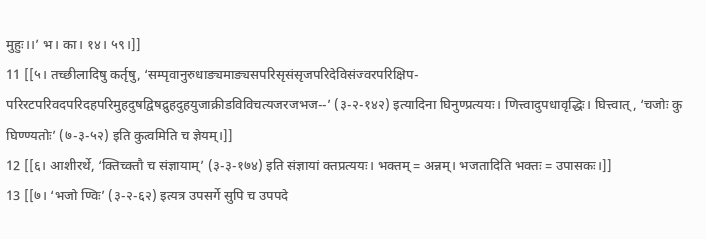मुहुः।।’ भ। का। १४। ५९।]]
11 [[५। तच्छीलादिषु कर्तृषु, ‘सम्पृवानुरुधाङ्यमाङ्यसपरिसृसंसृजपरिदेविसंज्वरपरिक्षिप- परिरटपरिवदपरिदहपरिमुहदुषद्विषद्रुहदुहयुजाक्रीडविविचत्यजरजभज--’ (३-२-१४२) इत्यादिना घिनुण्प्रत्ययः। णित्त्वादुपधावृद्धिः। घित्त्वात्, ‘चजोः कु घिण्ण्यतोः’ (७-३-५२) इति कुत्वमिति च ज्ञेयम्।]]
12 [[६। आशीरर्थे, ‘क्तिच्क्तौ च संज्ञायाम्’ (३-३-१७४) इति संज्ञायां क्तप्रत्ययः। भक्तम् = अन्नम्। भजतादिति भक्तः = उपासकः।]]
13 [[७। ‘भजो ण्विः’ (३-२-६२) इत्यत्र उपसर्गे सुपि च उपपदे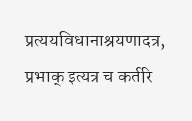प्रत्ययविधानाश्रयणादत्र, प्रभाक् इत्यत्र च कर्तरि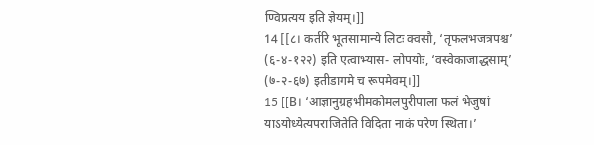ण्विप्रत्यय इति ज्ञेयम्।]]
14 [[८। कर्तरि भूतसामान्ये लिटः क्वसौ, ‘तृफलभजत्रपश्च’ (६-४-१२२) इति एत्वाभ्यास- लोपयोः, ‘वस्वेकाजाद्धसाम्’ (७-२-६७) इतीडागमे च रूपमेवम्।]]
15 [[B। ‘आज्ञानुग्रहभीमकोमलपुरीपाला फलं भेजुषां याऽयोध्येत्यपराजितेति विदिता नाकं परेण स्थिता।’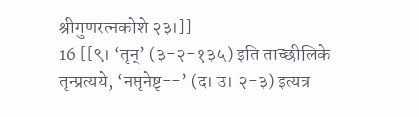श्रीगुणरत्नकोशे २३।]]
16 [[९। ‘तृन्’ (३-२-१३५) इति ताच्छीलिके तृन्प्रत्यये, ‘नप्तृनेष्टृ--’ (द। उ। २-३) इत्यत्र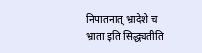निपातनात् भ्रादेशे च भ्राता इति सिद्ध्यतीति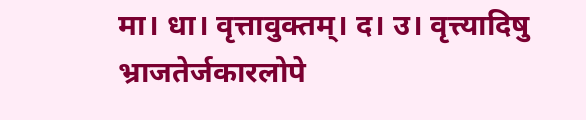मा। धा। वृत्तावुक्तम्। द। उ। वृत्त्यादिषु भ्राजतेर्जकारलोपे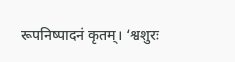रूपनिष्पादनं कृतम्। ‘श्वशुरः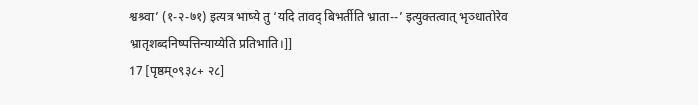श्वश्र्वा’ (१-२-७१) इत्यत्र भाष्ये तु ‘यदि तावद् बिभर्तीति भ्राता--’ इत्युक्तत्वात् भृञ्धातोरेव भ्रातृशब्दनिष्पत्तिन्याय्येति प्रतिभाति।]]
17 [पृष्ठम्०९३८+ २८]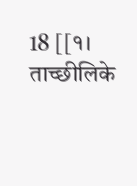18 [[१। ताच्छीलिके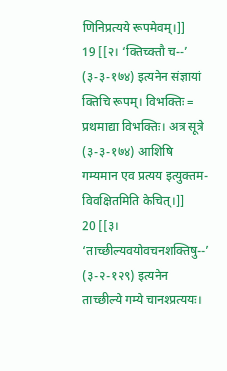णिनिप्रत्यये रूपमेवम्।]]
19 [[२। ‘क्तिच्क्तौ च--’ (३-३-१७४) इत्यनेन संज्ञायां क्तिचि रूपम्। विभक्तिः = प्रथमाद्या विभक्तिः। अत्र सूत्रे (३-३-१७४) आशिषि गम्यमान एव प्रत्यय इत्युक्तम- विवक्षितमिति केचित्।]]
20 [[३। ‘ताच्छील्यवयोवचनशक्तिषु--’ (३-२-१२९) इत्यनेन ताच्छील्ये गम्ये चानश्प्रत्ययः।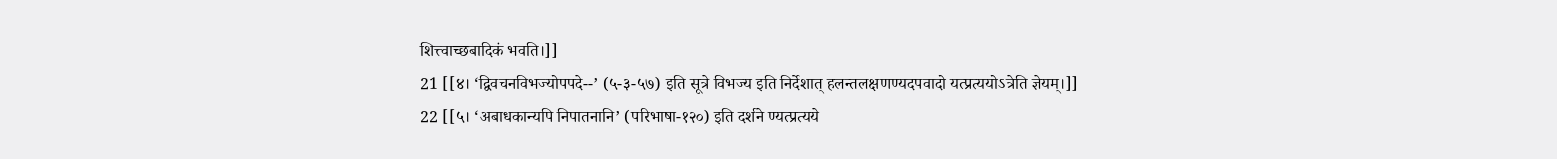शित्त्वाच्छबादिकं भवति।]]
21 [[४। ‘द्विवचनविभज्योपपदे--’ (५-३-५७) इति सूत्रे विभज्य इति निर्देशात् हलन्तलक्षणण्यदपवादो यत्प्रत्ययोऽत्रेति ज्ञेयम्।]]
22 [[५। ‘अबाधकान्यपि निपातनानि’ (परिभाषा-१२०) इति दर्शने ण्यत्प्रत्यये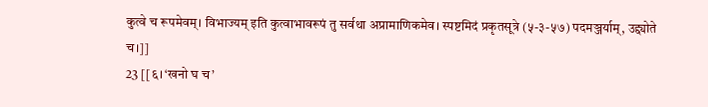कुत्वे च रूपमेवम्। विभाज्यम् इति कुत्वाभावरूपं तु सर्वथा अप्रामाणिकमेव। स्पष्टमिदं प्रकृतसूत्रे (५-३-५७) पदमञ्जर्याम्, उद्द्योते च।]]
23 [[६। ‘खनो घ च’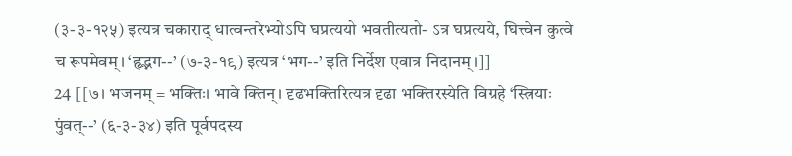(३-३-१२५) इत्यत्र चकाराद् धात्वन्तरेभ्योऽपि घप्रत्ययो भवतीत्यतो- ऽत्र घप्रत्यये, घित्त्वेन कुत्वे च रूपमेवम्। ‘हृद्भग--’ (७-३-१९) इत्यत्र ‘भग--’ इति निर्देश एवात्र निदानम्।]]
24 [[७। भजनम् = भक्तिः। भावे क्तिन्। दृढभक्तिरित्यत्र दृढा भक्तिरस्येति विग्रहे ‘स्त्रियाः पुंवत्--’ (६-३-३४) इति पूर्वपदस्य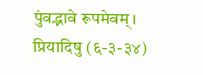पुंवद्भावे रूपमेवम्। प्रियादिषु (६-३-३४)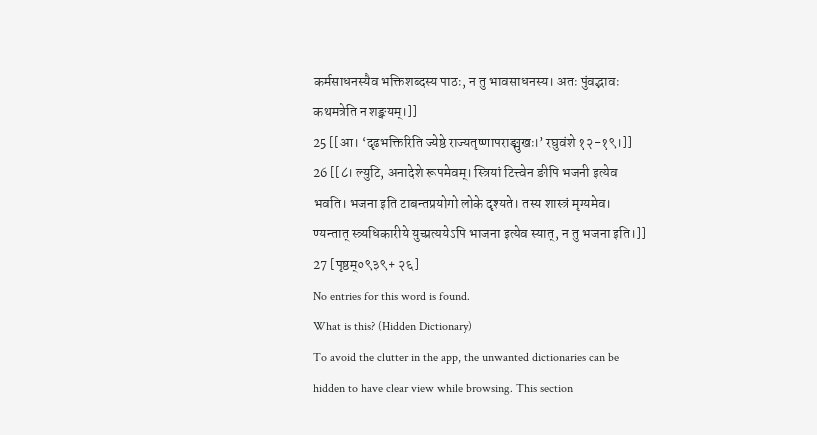कर्मसाधनस्यैव भक्तिशब्दस्य पाठः, न तु भावसाधनस्य। अतः पुंवद्भावः कथमत्रेति न शङ्क्यम्।]]
25 [[आ। ‘दृढभक्तिरिति ज्येष्ठे राज्यतृष्णापराङ्मुखः।’ रघुवंशे १२-१९।]]
26 [[८। ल्युटि, अनादेशे रूपमेवम्। स्त्रियां टित्त्वेन ङीपि भजनी इत्येव भवति। भजना इति टाबन्तप्रयोगो लोके दृश्यते। तस्य शास्त्रं मृग्यमेव। ण्यन्तात् स्त्र्यधिकारीये युच्प्रत्ययेऽपि भाजना इत्येव स्यात्, न तु भजना इति।]]
27 [पृष्ठम्०९३९+ २६]
No entries for this word is found.
What is this? (Hidden Dictionary)
To avoid the clutter in the app, the unwanted dictionaries can be hidden to have clear view while browsing. This section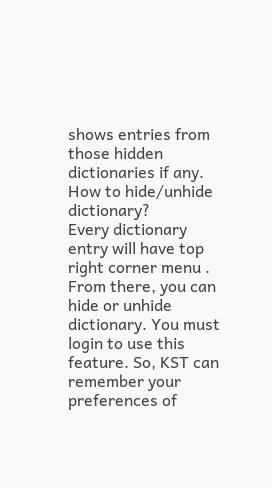shows entries from those hidden dictionaries if any.
How to hide/unhide dictionary?
Every dictionary entry will have top right corner menu . From there, you can hide or unhide dictionary. You must login to use this feature. So, KST can remember your preferences of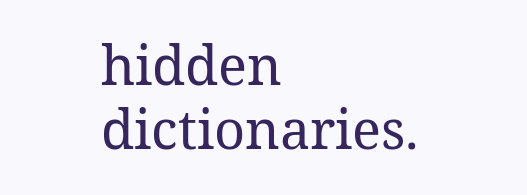hidden dictionaries.